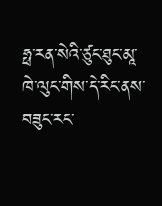ཧྥ་རན་སེའི་ཙུང་ཐུང་མཱ་ཁེ་ལུང་གིས་དེ་རིང་ནས་བཟུང་རང་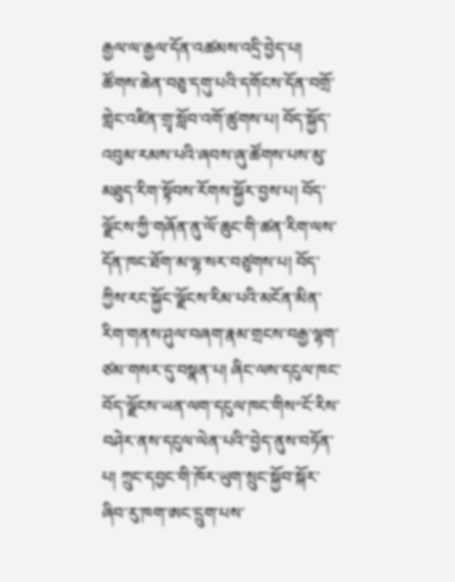རྒྱལ་ལ་རྒྱལ་དོན་འཚམས་འདྲི་བྱེད་པ། ཚོགས་ཆེན་བཅུ་དགུ་པའི་དགོངས་དོན་བགྲོ་གླེང་འཛིན་གྲྭ་སློབ་འགོ་ཚུགས་པ། བོད་སྐྱོད་འབུམ་རམས་པའི་ཞབས་ཞུ་ཚོགས་པས་མུ་མཐུད་རིག་སྟོབས་རོགས་སྐྱོར་བྱས་པ། བོད་ལྗོངས་ཀྱི་གཞོན་ནུ་ལོ་ཆུང་གི་ཚན་རིག་ལས་དོན་ཁང་ཐོག་མ་ལྷ་སར་བཙུགས་པ། བོད་ཀྱིས་རང་སྐྱོང་ལྗོངས་རིམ་པའི་མངོན་མིན་རིག་གནས་ཤུལ་བཞག་རྣམ་གྲངས་བརྒྱ་ལྷག་ཙམ་གསར་དུ་བསྣན་པ། ཞིང་ལས་དངུལ་ཁང་བོད་ལྗོངས་ཡན་ལག་དངུལ་ཁང་གིས“ངོ་རིས་བཤེར་ནས་དངུལ་ལེན་པའི”བྱེད་ནུས་བཏོན་པ། ཀྲུང་དབྱང་གི་ཁོར་ཡུག་སྲུང་སྐྱོབ་སྐོར་ཞིབ་རུ་ཁག་ཨང་དྲུག་པས་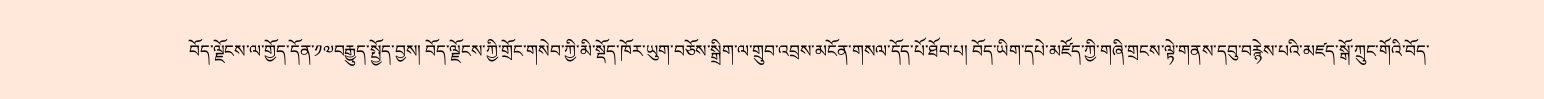བོད་ལྗོངས་ལ་གྱོད་དོན་༡༧བརྒྱུད་སྤྱོད་བྱས། བོད་ལྗོངས་ཀྱི་གྲོང་གསེབ་ཀྱི་མི་སྡོད་ཁོར་ཡུག་བཅོས་སྒྲིག་ལ་གྲུབ་འབྲས་མངོན་གསལ་དོད་པོ་ཐོབ་པ། བོད་ཡིག་དཔེ་མཛོད་ཀྱི་གཞི་གྲངས་ལྟེ་གནས་དབུ་བརྙེས་པའི་མཛད་སྒོ་ཀྲུང་གོའི་བོད་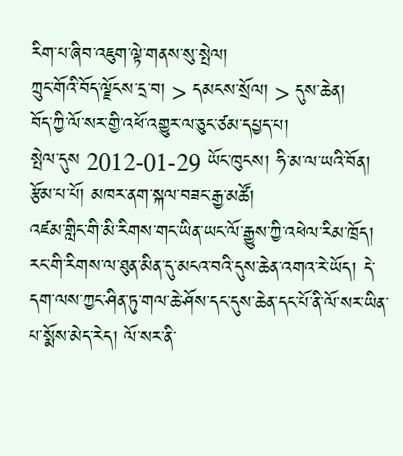རིག་པ་ཞིབ་འཇུག་ལྟེ་གནས་སུ་སྤེལ།
ཀྲུང་གོའི་བོད་ལྗོངས་དྲ་བ། > དམངས་སྲོལ། > དུས་ཆེན།
བོད་ཀྱི་ལོ་སར་གྱི་འཕོ་འགྱུར་ལ་ཅུང་ཙམ་དཔྱད་པ།
སྤེལ་དུས 2012-01-29 ཡོང་ཁུངས། ཧི་མ་ལ་ཡའི་བོན། རྩོམ་པ་པོ། མཁར་ནག་སྐལ་བཟང་རྒྱ་མཚོ།
འཛམ་གླིང་གི་མི་རིགས་གང་ཡིན་ཡང་ལོ་རྒྱུས་ཀྱི་འཕེལ་རིམ་ཁྲོད། རང་གི་རིགས་ལ་ཐུན་མིན་དུ་མངའ་བའི་དུས་ཆེན་འགའ་རེ་ཡོད། དེ་དག་ལས་ཀྱང་ཤིན་ཏུ་གལ་ཆེ་ཤོས་དང་དུས་ཆེན་དང་པོ་ནི་ལོ་སར་ཡིན་པ་སྨོས་མེད་རེད། ལོ་སར་ནི་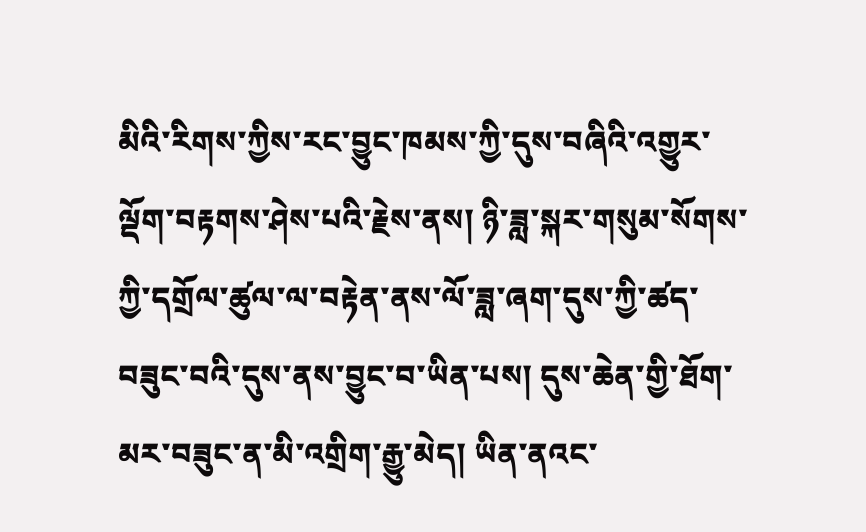མིའི་རིགས་ཀྱིས་རང་བྱུང་ཁམས་ཀྱི་དུས་བཞིའི་འགྱུར་ལྡོག་བརྟགས་ཤེས་པའི་རྗེས་ནས། ཉི་ཟླ་སྐར་གསུམ་སོགས་ཀྱི་དགྲོལ་ཚུལ་ལ་བརྟེན་ནས་ལོ་ཟླ་ཞག་དུས་ཀྱི་ཚད་བཟུང་བའི་དུས་ནས་བྱུང་བ་ཡིན་པས། དུས་ཆེན་གྱི་ཐོག་མར་བཟུང་ན་མི་འགྲིག་རྒྱུ་མེད། ཡིན་ནའང་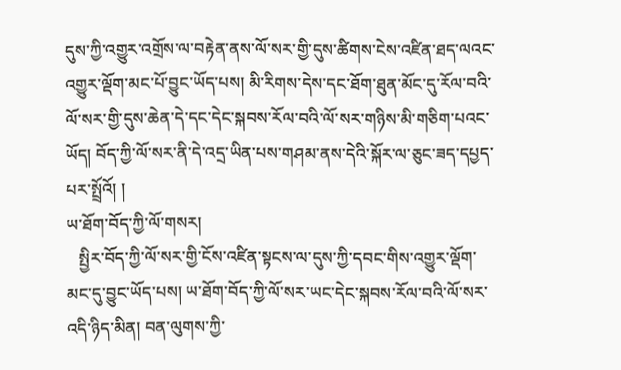དུས་ཀྱི་འགྱུར་འགྲོས་ལ་བརྟེན་ནས་ལོ་སར་གྱི་དུས་ཚིགས་ངེས་འཛིན་ཐད་ལའང་འགྱུར་ལྡོག་མང་པོ་བྱུང་ཡོད་པས། མི་རིགས་དེས་དང་ཐོག་ཐུན་མོང་དུ་རོལ་བའི་ལོ་སར་གྱི་དུས་ཆེན་དེ་དང་དེང་སྐབས་རོལ་བའི་ལོ་སར་གཉིས་མི་གཅིག་པའང་ཡོད། བོད་ཀྱི་ལོ་སར་ནི་དེ་འདྲ་ཡིན་པས་གཤམ་ནས་དེའི་སྐོར་ལ་ཅུང་ཟད་དཔྱད་པར་སྤྲོའོ། །
ཡ་ཐོག་བོད་ཀྱི་ལོ་གསར།
   སྤྱིར་བོད་ཀྱི་ལོ་སར་གྱི་ངོས་འཛིན་སྟངས་ལ་དུས་ཀྱི་དབང་གིས་འགྱུར་ལྡོག་མང་དུ་བྱུང་ཡོད་པས། ཡ་ཐོག་བོད་ཀྱི་ལོ་སར་ཡང་དེང་སྐབས་རོལ་བའི་ལོ་སར་འདི་ཉིད་མིན། བན་ལུགས་ཀྱི་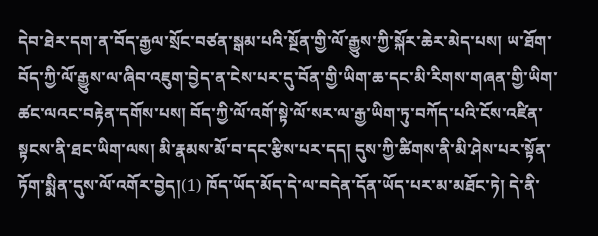དེབ་ཐེར་དག་ན་བོད་རྒྱལ་སྲོང་བཙན་སྒམ་པའི་སྔོན་གྱི་ལོ་རྒྱུས་ཀྱི་སྐོར་ཆེར་མེད་པས། ཡ་ཐོག་བོད་ཀྱི་ལོ་རྒྱུས་ལ་ཞིབ་འཇུག་བྱེད་ན་ངེས་པར་དུ་བོན་གྱི་ཡིག་ཆ་དང་མི་རིགས་གཞན་གྱི་ཡིག་ཚང་ལའང་བརྟེན་དགོས་པས། བོད་ཀྱི་ལོ་འགོ་སྟེ་ལོ་སར་ལ་རྒྱ་ཡིག་ཏུ་བཀོད་པའི་ངོས་འཛིན་སྟངས་ནི་ཐང་ཡིག་ལས། མི་རྣམས་མོ་བ་དང་རྩིས་པར་དད། དུས་ཀྱི་ཚིགས་ནི་མི་ཤེས་པར་སྟོན་ཏོག་སྨིན་དུས་ལོ་འགོར་བྱེད།(1) ཁོད་ཡོད་མོད་དེ་ལ་བདེན་དོན་ཡོད་པར་མ་མཐོང་ཏེ། དེ་ནི་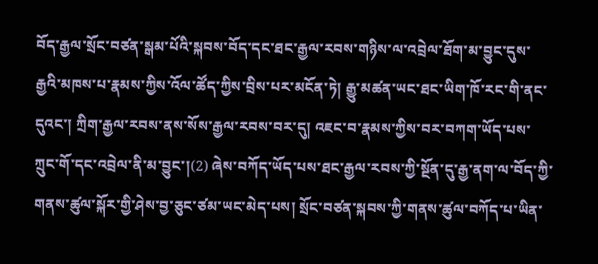བོད་རྒྱལ་སྲོང་བཙན་སྒམ་པོའི་སྐབས་བོད་དང་ཐང་རྒྱལ་རབས་གཉིས་ལ་འབྲེལ་ཐོག་མ་བྱུང་དུས་རྒྱའི་མཁས་པ་རྣམས་ཀྱིས་འོལ་ཚོད་ཀྱིས་བྲིས་པར་མངོན་ཏེ། རྒྱུ་མཚན་ཡང་ཐང་ཡིག་ཁོ་རང་གི་ནང་དུའང་། ཀྲིག་རྒྱལ་རབས་ནས་སོས་རྒྱལ་རབས་བར་དུ། འཇང་བ་རྣམས་ཀྱིས་བར་བཀག་ཡོད་པས་ཀྲུང་གོ་དང་འབྲེལ་ནི་མ་བྱུང་།(2) ཞེས་བཀོད་ཡོད་པས་ཐང་རྒྱལ་རབས་ཀྱི་སྔོན་དུ་རྒྱ་ནག་ལ་བོད་ཀྱི་གནས་ཚུལ་སྐོར་གྱི་ཤེས་བྱ་ཅུང་ཙམ་ཡང་མེད་པས། སྲོང་བཙན་སྐབས་ཀྱི་གནས་ཚུལ་བཀོད་པ་ཡིན་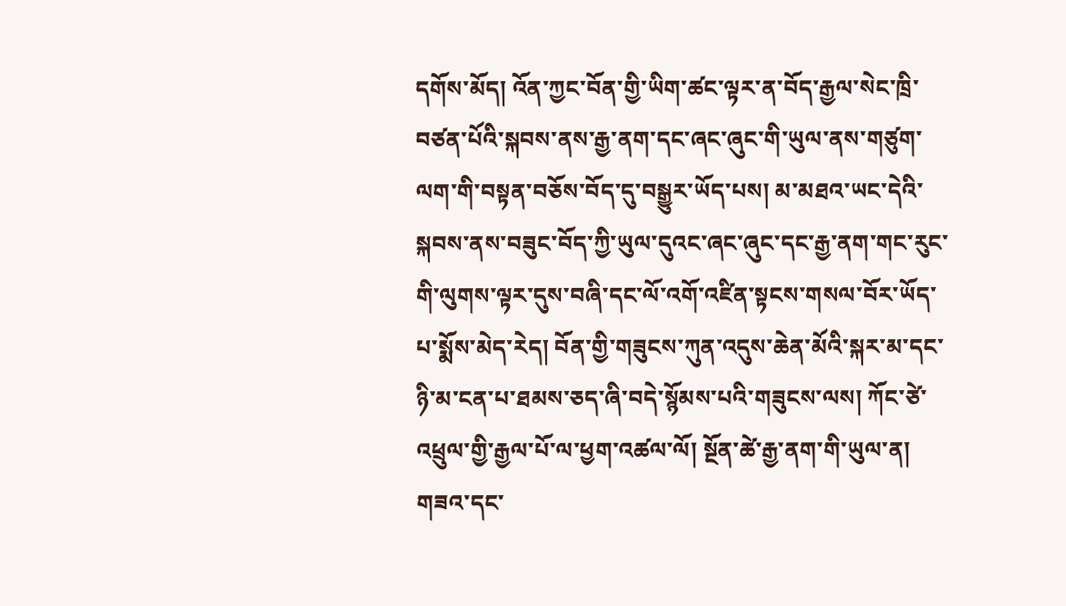དགོས་མོད། འོན་ཀྱང་བོན་གྱི་ཡིག་ཚང་ལྟར་ན་བོད་རྒྱལ་སེང་ཁྲི་བཙན་པོའི་སྐབས་ནས་རྒྱ་ནག་དང་ཞང་ཞུང་གི་ཡུལ་ནས་གཙུག་ལག་གི་བསྟན་བཅོས་བོད་དུ་བསྒྱུར་ཡོད་པས། མ་མཐའ་ཡང་དེའི་སྐབས་ནས་བཟུང་བོད་ཀྱི་ཡུལ་དུའང་ཞང་ཞུང་དང་རྒྱ་ནག་གང་རུང་གི་ལུགས་ལྟར་དུས་བཞི་དང་ལོ་འགོ་འཛིན་སྟངས་གསལ་བོར་ཡོད་པ་སྨོས་མེད་རེད། བོན་གྱི་གཟུངས་ཀུན་འདུས་ཆེན་མོའི་སྐར་མ་དང་ཉི་མ་ངན་པ་ཐམས་ཅད་ཞི་བདེ་སྙོམས་པའི་གཟུངས་ལས། ཀོང་ཙེ་འཕྲུལ་གྱི་རྒྱལ་པོ་ལ་ཕྱག་འཚལ་ལོ། སྔོན་ཚེ་རྒྱ་ནག་གི་ཡུལ་ན། གཟའ་དང་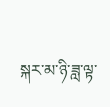སྐར་མ་ཉི་ཟླ་ལྟ་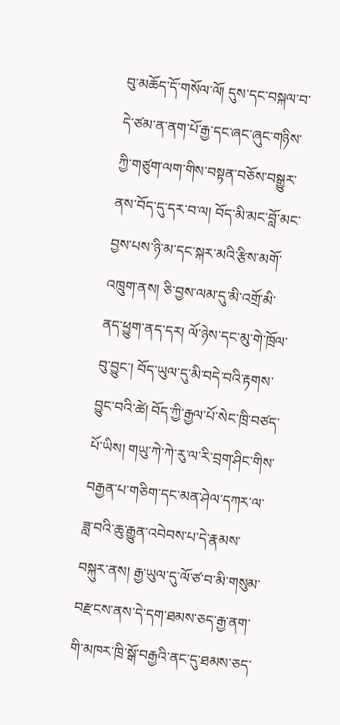བུ་མཆོད་དོ་གསོལ་ལོ། དུས་དང་བསྐལ་བ་དེ་ཙམ་ན་ནག་པོ་རྒྱ་དང་ཞང་ཞུང་གཉིས་ཀྱི་གཙུག་ལག་གིས་བསྟན་བཅོས་བསྒྱུར་ནས་བོད་དུ་དར་བ་ལ། བོད་མི་མང་བློ་མང་བྱས་པས་ཉི་མ་དང་སྐར་མའི་རྩིས་མགོ་འཁྲུག་ནས། ཅི་བྱས་ལམ་དུ་མི་འགྲོ་མི་ནད་ཕྱུག་ནད་དར། ལོ་ཉེས་དང་མུ་གེ་ཁྲོལ་བུ་བྱུང་། བོད་ཡུལ་དུ་མི་བདེ་བའི་རྟགས་བྱུང་བའི་ཚེ། བོད་ཀྱི་རྒྱལ་པོ་སེང་ཁྲི་བཙད་པོ་ཡིས། གཡུ་ཀེ་ཀེ་རུ་ལ་རི་བྲག་ཤིང་གིས་བརྒྱན་པ་གཅིག་དང་མན་ཤེལ་དཀར་ལ་ཟླ་བའི་ཆུ་རྒྱུན་འབེབས་པ་དེ་རྣམས་བསྐུར་ནས། རྒྱ་ཡུལ་དུ་ལོ་ཙ་བ་མི་གསུམ་བརྫངས་ནས་དེ་དག་ཐམས་ཅད་རྒྱ་ནག་གི་མཁར་ཁྲི་སྒོ་བརྒྱའི་ནང་དུ་ཐམས་ཅད་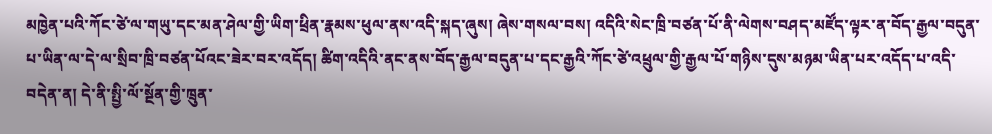མཁྱེན་པའི་ཀོང་ཙེ་ལ་གཡུ་དང་མན་ཤེལ་གྱི་ཡིག་ཕྲིན་རྣམས་ཕུལ་ནས་འདི་སྐད་ཞུས། ཞེས་གསལ་བས། འདིའི་སེང་ཁྲི་བཙན་པོ་ནི་ལེགས་བཤད་མཛོད་ལྟར་ན་བོད་རྒྱལ་བདུན་པ་ཡིན་ལ་དེ་ལ་སྲིབ་ཁྲི་བཙན་པོའང་ཟེར་བར་འདོད། ཚིག་འདིའི་ནང་ནས་བོད་རྒྱལ་བདུན་པ་དང་རྒྱའི་ཀོང་ཙེ་འཕྲུལ་གྱི་རྒྱལ་པོ་གཉིས་དུས་མཉམ་ཡིན་པར་འདོད་པ་འདི་བདེན་ན། དེ་ནི་སྤྱི་ལོ་སྔོན་གྱི་ཁྲུན་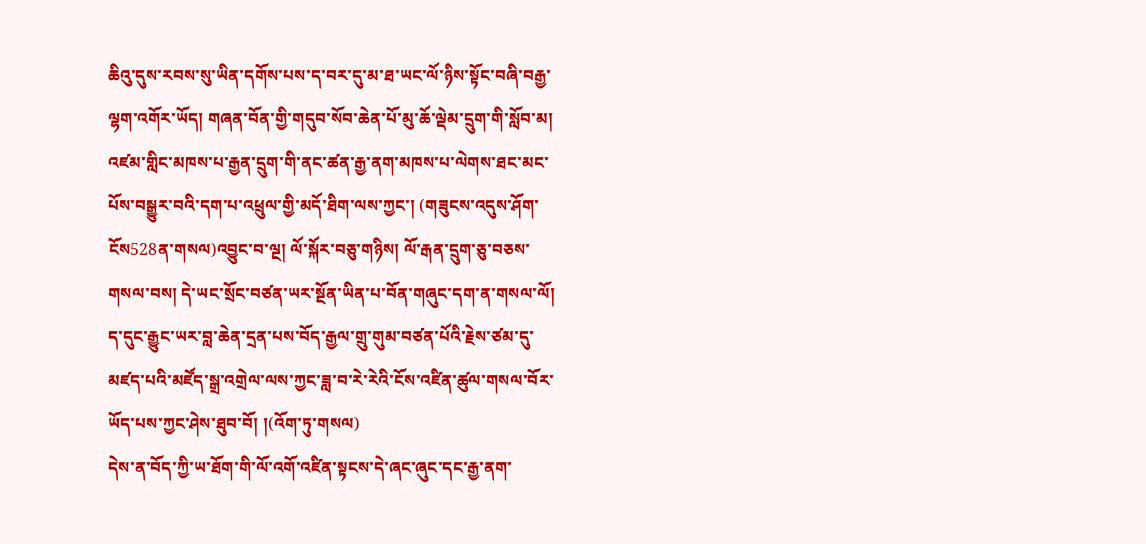ཆིའུ་དུས་རབས་སུ་ཡིན་དགོས་པས་ད་བར་དུ་མ་ཐ་ཡང་ལོ་ཉིས་སྟོང་བཞི་བརྒྱ་ལྷག་འགོར་ཡོད། གཞན་བོན་གྱི་གདུབ་སོབ་ཆེན་པོ་མུ་ཆོ་ལྡེམ་དྲུག་གི་སློབ་མ། འཛམ་གླིང་མཁས་པ་རྒྱན་དྲུག་གི་ནང་ཚན་རྒྱ་ནག་མཁས་པ་ལེགས་ཐང་མང་པོས་བསྒྱུར་བའི་དག་པ་འཕྲུལ་གྱི་མདོ་ཐིག་ལས་ཀྱང་། (གཟུངས་འདུས་ཤོག་ངོས528ན་གསལ)འབྱུང་བ་ལྔ། ལོ་སྐོར་བཅུ་གཉིས། ལོ་རྒན་དྲུག་ཅུ་བཅས་གསལ་བས། དེ་ཡང་སྲོང་བཙན་ཡར་སྔོན་ཡིན་པ་བོན་གཞུང་དག་ན་གསལ་ལོ། ད་དུང་རྒྱུང་ཡར་བླ་ཆེན་དྲན་པས་བོད་རྒྱལ་གྲུ་གུམ་བཙན་པོའི་རྗེས་ཙམ་དུ་མཛད་པའི་མཛོད་སྒྲ་འགྲེལ་ལས་ཀྱང་ཟླ་བ་རེ་རེའི་ངོས་འཛིན་ཚུལ་གསལ་བོར་ཡོད་པས་ཀྱང་ཤེས་ཐུབ་བོ། །(འོག་ཏུ་གསལ)
དེས་ན་བོད་ཀྱི་ཡ་ཐོག་གི་ལོ་འགོ་འཛིན་སྟངས་དེ་ཞང་ཞུང་དང་རྒྱ་ནག་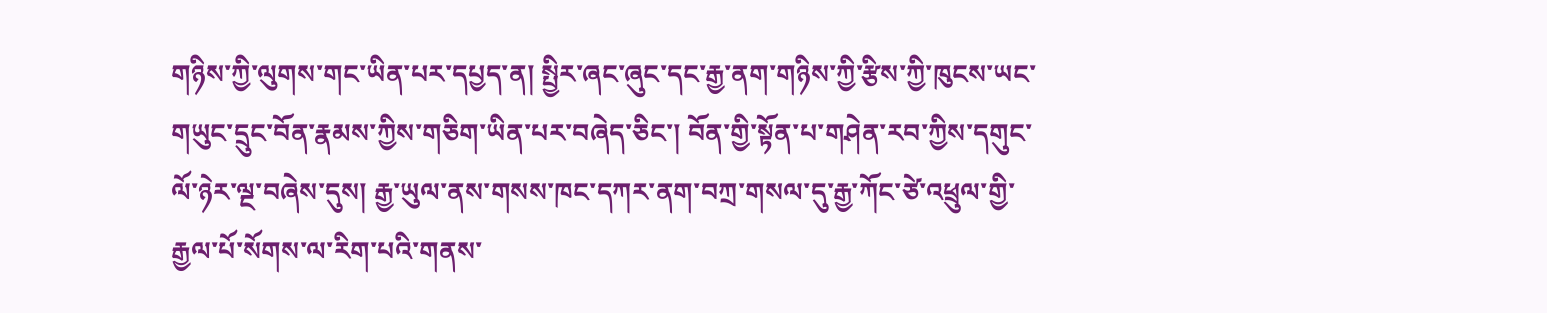གཉིས་ཀྱི་ལུགས་གང་ཡིན་པར་དཔྱད་ན། སྤྱིར་ཞང་ཞུང་དང་རྒྱ་ནག་གཉིས་ཀྱི་རྩིས་ཀྱི་ཁུངས་ཡང་གཡུང་དྲུང་བོན་རྣམས་ཀྱིས་གཅིག་ཡིན་པར་བཞེད་ཅིང་། བོན་གྱི་སྟོན་པ་གཤེན་རབ་ཀྱིས་དགུང་ལོ་ཉེར་ལྔ་བཞེས་དུས། རྒྱ་ཡུལ་ནས་གསས་ཁང་དཀར་ནག་བཀྲ་གསལ་དུ་རྒྱ་ཀོང་ཙེ་འཕྲུལ་གྱི་རྒྱལ་པོ་སོགས་ལ་རིག་པའི་གནས་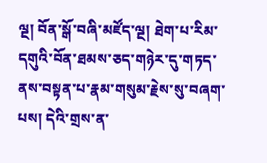ལྔ། བོན་སྒོ་བཞི་མཛོད་ལྔ། ཐེག་པ་རིམ་དགུའི་བོན་ཐམས་ཅད་གཉེར་དུ་གཏད་ནས་བསྟན་པ་རྣམ་གསུམ་རྗེས་སུ་བཞག་པས། དེའི་གྲས་ན་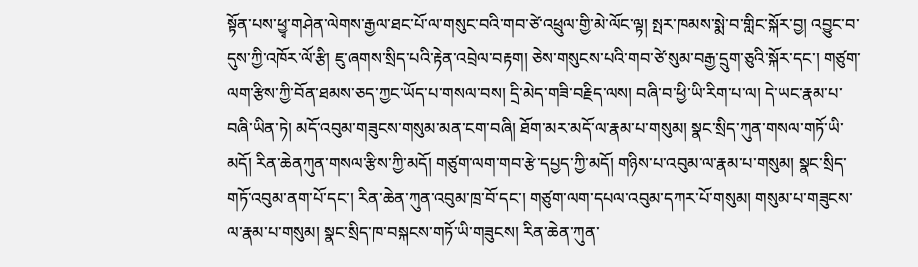སྟོན་པས་ཕྱྭ་གཤེན་ལེགས་རྒྱལ་ཐང་པོ་ལ་གསུང་བའི་གབ་ཙེ་འཕྲུལ་གྱི་མེ་ལོང་ལྟ། སྤར་ཁམས་སྨེ་བ་གླིང་སྐོར་བྱ། འབྱུང་བ་དུས་ཀྱི་འཁོར་ལོ་རྩི། ཇུ་ཞགས་སྲིད་པའི་རྟེན་འབྲེལ་བརྟག། ཅེས་གསུངས་པའི་གབ་ཙེ་སུམ་བརྒྱ་དྲུག་ཅུའི་སྐོར་དང་། གཙུག་ལག་རྩིས་ཀྱི་བོན་ཐམས་ཅད་ཀྱང་ཡོད་པ་གསལ་བས། དྲི་མེད་གཟི་བརྗིད་ལས། བཞི་བ་ཕྱི་ཡི་རིག་པ་ལ། དེ་ཡང་རྣམ་པ་བཞི་ཡིན་ཏེ། མདོ་འབུམ་གཟུངས་གསུམ་མན་ངག་བཞི། ཐོག་མར་མདོ་ལ་རྣམ་པ་གསུམ། སྣང་སྲིད་ཀུན་གསལ་གཏོ་ཡི་མདོ། རིན་ཆེནཀུན་གསལ་རྩིས་ཀྱི་མདོ། གཙུག་ལག་གབ་རྩེ་དཔྱད་ཀྱི་མདོ། གཉིས་པ་འབུམ་ལ་རྣམ་པ་གསུམ། སྣང་སྲིད་གཏོ་འབུམ་ནག་པོ་དང་། རིན་ཆེན་ཀུན་འབུམ་ཁྲ་བོ་དང་། གཙུག་ལག་དཔལ་འབུམ་དཀར་པོ་གསུམ། གསུམ་པ་གཟུངས་ལ་རྣམ་པ་གསུམ། སྣང་སྲིད་ཁ་བསྐངས་གཏོ་ཡི་གཟུངས། རིན་ཆེན་ཀུན་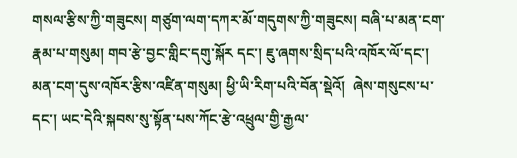གསལ་རྩིས་ཀྱི་གཟུངས། གཙུག་ལག་དཀར་མོ་གདུགས་ཀྱི་གཟུངས། བཞི་པ་མན་ངག་རྣམ་པ་གསུམ། གབ་རྩེ་བྱང་གླིང་དགུ་སྐོར དང་། ཇུ་ཞགས་སྲིད་པའི་འཁོར་ལོ་དང་། མན་ངག་དུས་འཁོར་རྩིས་འཛིན་གསུམ། ཕྱི་ཡི་རིག་པའི་བོན་སྡེའོ།  ཞེས་གསུངས་པ་དང་། ཡང་དེའི་སྐབས་སུ་སྟོན་པས་ཀོང་རྩེ་འཕྲུལ་གྱི་རྒྱལ་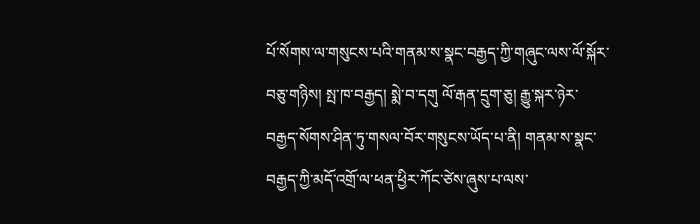པོ་སོགས་ལ་གསུངས་པའི་གནམ་ས་སྣང་བརྒྱད་ཀྱི་གཞུང་ལས་ལོ་སྐོར་བཅུ་གཉིས། སྤ་ཁ་བརྒྱད། སྨེ་བ་དགུ ལོ་རྒན་དྲུག་ཅུ། རྒྱུ་སྐར་ཉེར་བརྒྱད་སོགས་ཤིན་ཏུ་གསལ་བོར་གསུངས་ཡོད་པ་ནི། གནམ་ས་སྣང་བརྒྱད་ཀྱི་མདོ་འགྲོ་ལ་ཕན་ཕྱིར་ཀོང་ཙེས་ཞུས་པ་ལས་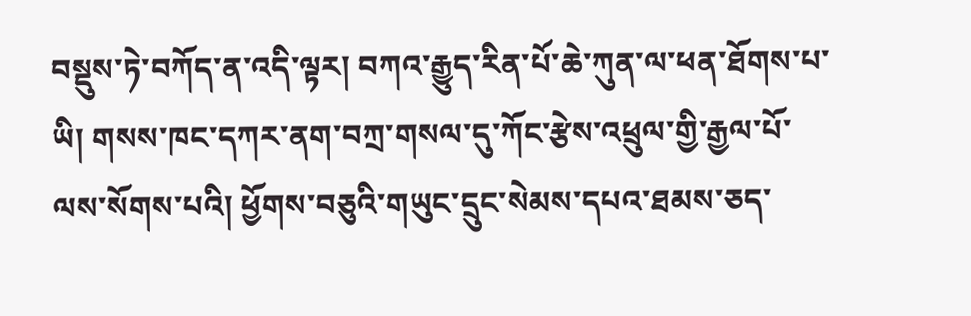བསྡུས་ཏེ་བཀོད་ན་འདི་ལྟར། བཀའ་རྒྱུད་རིན་པོ་ཆེ་ཀུན་ལ་ཕན་ཐོགས་པ་ཡི། གསས་ཁང་དཀར་ནག་བཀྲ་གསལ་དུ་ཀོང་རྩེས་འཕྲུལ་གྱི་རྒྱལ་པོ་ལས་སོགས་པའི། ཕྱོགས་བཅུའི་གཡུང་དྲུང་སེམས་དཔའ་ཐམས་ཅད་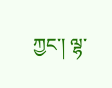ཀྱང་། ལྷ་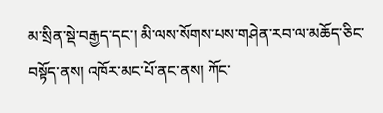མ་སྲིན་སྡེ་བརྒྱད་དང་། མི་ལས་སོགས་པས་གཤེན་རབ་ལ་མཆོད་ཅིང་བསྟོད་ནས། འཁོར་མང་པོ་ནང་ནས། ཀོང་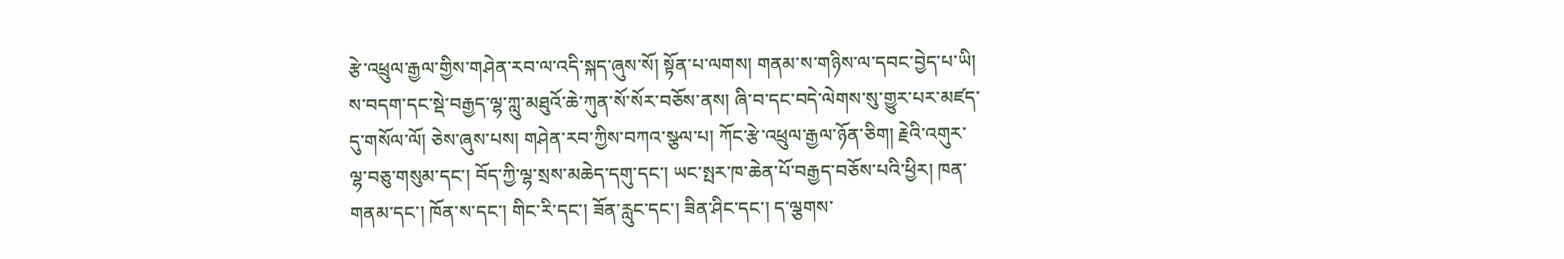རྩེ་འཕྲུལ་རྒྱལ་གྱིས་གཤེན་རབ་ལ་འདི་སྐད་ཞུས་སོ། སྟོན་པ་ལགས། གནམ་ས་གཉིས་ལ་དབང་བྱེད་པ་ཡི། ས་བདག་དང་སྡེ་བརྒྱད་ལྷ་ཀླུ་མཐུའོ་ཆེ་ཀུན་སོ་སོར་བཅོས་ནས། ཞི་བ་དང་བདེ་ལེགས་སུ་གྱུར་པར་མཛད་དུ་གསོལ་ལོ། ཅེས་ཞུས་པས། གཤེན་རབ་ཀྱིས་བཀའ་སྩལ་པ། ཀོང་རྩེ་འཕྲུལ་རྒྱལ་ཉོན་ཅིག། རྗེའི་འགུར་ལྷ་བཅུ་གསུམ་དང་། བོད་ཀྱི་ལྷ་སྲས་མཆེད་དགུ་དང་། ཡང་སྤར་ཁ་ཆེན་པོ་བརྒྱད་བཅོས་པའི་ཕྱིར། ཁན་གནམ་དང་། ཁོན་ས་དང་། གིང་རི་དང་། ཟོན་རླུང་དང་། ཟིན་ཤིང་དང་། ད་ལྕགས་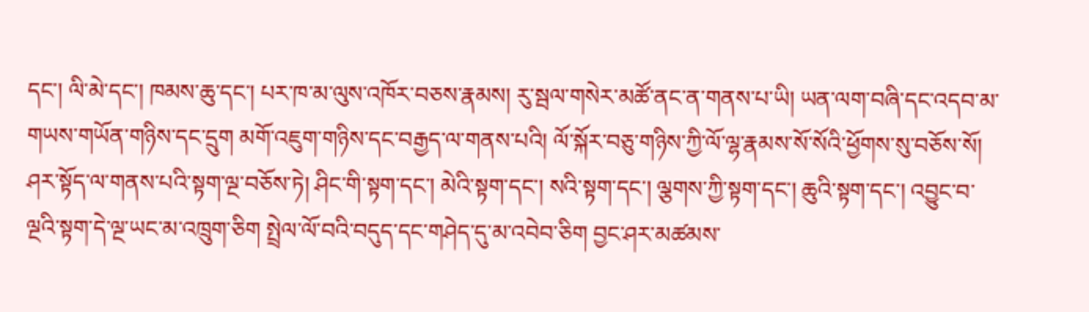དང་། ལི་མེ་དང་། ཁམས་ཆུ་དང་། པར་ཁ་མ་ལུས་འཁོར་བཅས་རྣམས། རུ་སྦལ་གསེར་མཚོ་ནང་ན་གནས་པ་ཡི། ཡན་ལག་བཞི་དང་འདབ་མ་གཡས་གཡོན་གཉིས་དང་དྲུག མགོ་འཇུག་གཉིས་དང་བརྒྱད་ལ་གནས་པའི། ལོ་སྐོར་བཅུ་གཉིས་ཀྱི་ལོ་ལྷ་རྣམས་སོ་སོའི་ཕྱོགས་སུ་བཅོས་སོ། ཤར་སྟོད་ལ་གནས་པའི་སྟག་ལྔ་བཅོས་ཏེ། ཤིང་གི་སྟག་དང་། མེའི་སྟག་དང་། སའི་སྟག་དང་། ལྕགས་ཀྱི་སྟག་དང་། ཆུའི་སྟག་དང་། འབྱུང་བ་ལྔའི་སྟག་དེ་ལྔ་ཡང་མ་འཁྲུག་ཅིག སྤྲེལ་ལོ་བའི་བདུད་དང་གཤེད་དུ་མ་འབེབ་ཅིག བྱང་ཤར་མཚམས་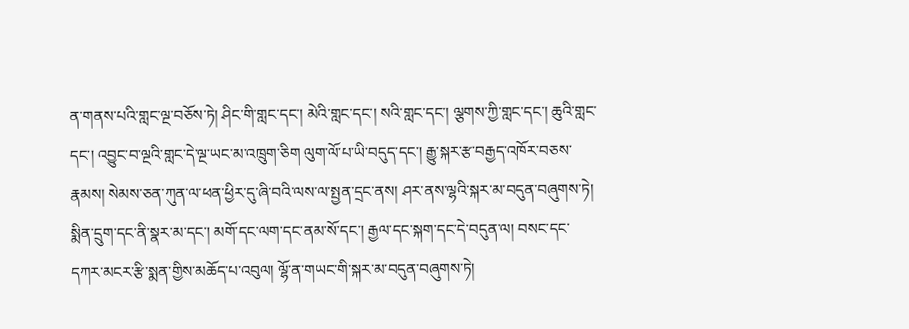ན་གནས་པའི་གླང་ལྔ་བཅོས་ཏེ། ཤིང་གི་གླང་དང་། མེའི་གླང་དང་། སའི་གླང་དང་། ལྕགས་ཀྱི་གླང་དང་། ཆུའི་གླང་དང་། འབྱུང་བ་ལྔའི་གླང་དེ་ལྔ་ཡང་མ་འཁྲུག་ཅིག ལུག་ལོ་པ་ཡི་བདུད་དང་། རྒྱུ་སྐར་རྩ་བརྒྱད་འཁོར་བཅས་རྣམས། སེམས་ཅན་ཀུན་ལ་ཕན་ཕྱིར་དུ་ཞི་བའི་ལས་ལ་སྤྱན་དྲང་ནས། ཤར་ནས་ལྷའི་སྐར་མ་བདུན་བཞུགས་ཏེ། སྨིན་དྲུག་དང་ནི་སྣར་མ་དང་། མགོ་དང་ལག་དང་ནམ་སོ་དང་། རྒྱལ་དང་སྐག་དང་དེ་བདུན་ལ། བསང་དང་དཀར་མངར་རྩི་སྨན་གྱིས་མཆོད་པ་འབུལ། ལྷོ་ན་གཡང་གི་སྐར་མ་བདུན་བཞུགས་ཏེ།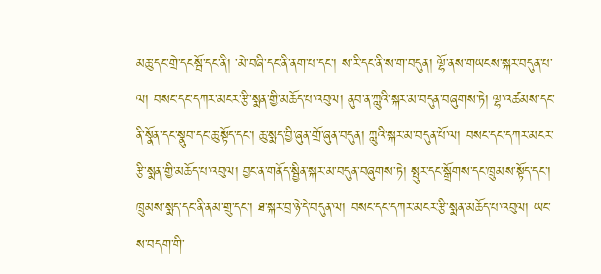མཆུ་དང་གྲེ་དངསྦོ་དང་ནི། ་མེ་བཞི་དང་ནི་ནག་པ་དང་། ས་རི་དང་ནི་ས་ག་བདུན། ལྷོ་ནས་གཡངས་སྐར་བདུན་པ་ལ། བསང་དང་དཀར་མངར་རྩི་སྨན་གྱི་མཆོད་པ་འབུལ། ནུབ་ན་ཀླུའི་སྐར་མ་བདུན་བཞུགས་ཏེ། ལྷ་འཚམས་དང་ནི་སྣོན་དང་སྣུབ་དང་ཆུ་སྟོད་དང་། ཆུ་སྨད་བྱི་ཞུན་གྲོ་ཞུན་བདུན། ཀླུའི་སྐར་མ་བདུན་པོ་ལ། བསང་དང་དཀར་མངར་རྩི་སྨན་གྱི་མཆོད་པ་འབུལ། བྱང་ན་གནོད་སྦྱིན་སྐར་མ་བདུན་བཞུགས་ཏེ། སྤུར་དང་སྒྲོགས་དང་ཁྲུམས་སྟོད་དང་། ཁྲུམས་སྨད་དང་ནི་ནམ་གྲུ་དང་། ཐ་སྐར་བྲ་ཉེ་དེ་བདུན་ལ། བསང་དང་དཀར་མངར་རྩི་སྨན་མཆོད་པ་འབུལ། ཡང་ས་བདག་གི་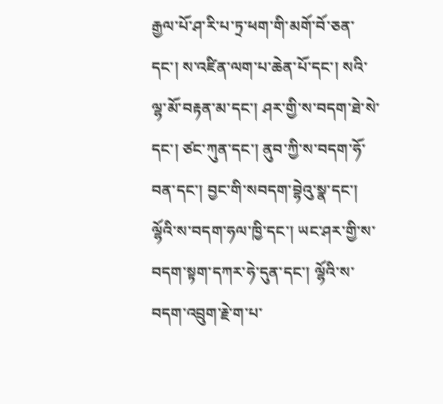རྒྱལ་པོ་ཤ་རི་པ་ཏྲ་ཕག་གི་མགོ་བོ་ཅན་དང་། ས་འཛིན་ལག་པ་ཆེན་པོ་དང་། སའི་ལྷ་མོ་བརྟན་མ་དང་། ཤར་གྱི་ས་བདག་ཐེ་སེ་དང་། ཙང་ཀུན་དང་། ནུབ་ཀྱི་ས་བདག་ཧོ་བན་དང་། བྱང་གི་སབདག་བྷེའུ་སྣ་དང་། ལྷོའི་ས་བདག་ཧལ་ཁྱི་དང་། ཡང་ཤར་གྱི་ས་བདག་སྟག་དཀར་ཧེ་དུན་དང་། ལྷོའི་ས་བདག་འབྲུག་རྗེ་ག་པ་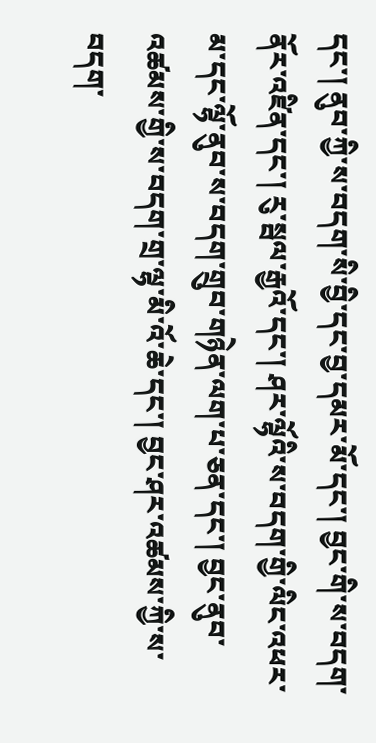དང་། ནུབ་ཀྱི་ས་བདག་སི་བྱི་དང་བྱ་དམར་མོ་དང་། བྱང་གི་ས་བདག་ནོར་འཛིན་དང་། རུ་སྦལ་རྒྱའོ་དང་། ཤར་ལྷོའི་ས་བདག་གྱི་ལིང་འཕར་མ་དང་ལྷོ་ནུབ་ས་བདག་གྲུབ་གཉེན་ལག་པ་ཅན་དང་། བྱང་ནུབ་འཚམས་གྱི་ས་བདག་གྲ་ལྷ་མི་འོ་ཆེ་དང་། བྱང་ཤར་འཚམས་ཀྱི་ས་བདག་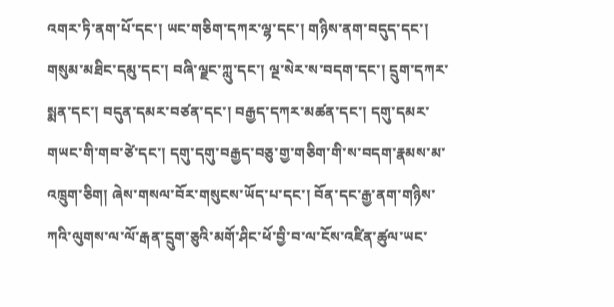འགར་ཏི་ནག་པོ་དང་། ཡང་གཅིག་དཀར་ལྷ་དང་། གཉིས་ནག་བདུད་དང་། གསུམ་མཐིང་དམུ་དང་། བཞི་ལྗང་ཀླུ་དང་། ལྔ་སེར་ས་བདག་དང་། དྲུག་དཀར་སྨན་དང་། བདུན་དམར་བཙན་དང་། བརྒྱད་དཀར་མཚན་དང་། དགུ་དམར་གཡང་གི་གབ་ཙེ་དང་། དགུ་དགུ་བརྒྱད་བཅུ་གྱ་གཅིག་གི་ས་བདག་རྣམས་མ་འཁྲུག་ཅིག། ཞེས་གསལ་བོར་གསུངས་ཡོད་པ་དང་། བོན་དང་རྒྱ་ནག་གཉིས་ཀའི་ལུགས་ལ་ལོ་རྒན་དྲུག་ཅུའི་མགོ་ཤིང་ཕོ་བྱི་བ་ལ་ངོས་འཛིན་ཚུལ་ཡང་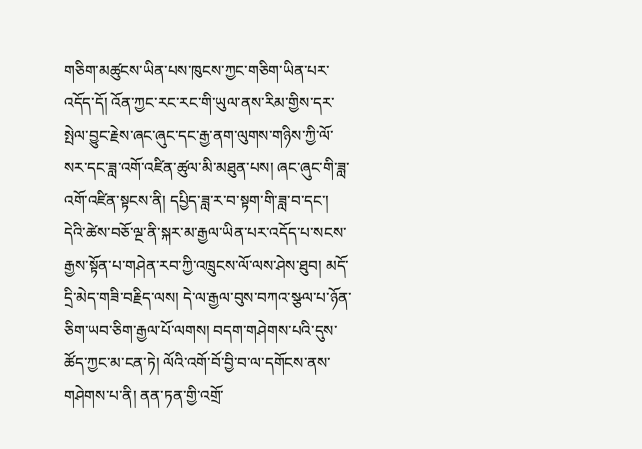གཅིག་མཚུངས་ཡིན་པས་ཁུངས་ཀྱང་གཅིག་ཡིན་པར་འདོད་དོ། འོན་ཀྱང་རང་རང་གི་ཡུལ་ནས་རིམ་གྱིས་དར་སྤེལ་བྱུང་རྗེས་ཞང་ཞུང་དང་རྒྱ་ནག་ལུགས་གཉིས་ཀྱི་ལོ་སར་དང་ཟླ་འགོ་འཛིན་ཚུལ་མི་མཐུན་པས། ཞང་ཞུང་གི་ཟླ་འགོ་འཛིན་སྟངས་ནི། དཔྱིད་ཟླ་ར་བ་སྟག་གི་ཟླ་བ་དང་། དེའི་ཚེས་བཅོ་ལྔ་ནི་སྐར་མ་རྒྱལ་ཡིན་པར་འདོད་པ་སངས་རྒྱས་སྟོན་པ་གཤེན་རབ་ཀྱི་འཁྲུངས་ལོ་ལས་ཤེས་ཐུབ། མདོ་དྲི་མེད་གཟི་བརྗིད་ལས། དེ་ལ་རྒྱལ་བུས་བཀའ་སྩལ་པ་ཉོན་ཅིག་ཡབ་ཅིག་རྒྱལ་པོ་ལགས། བདག་གཤེགས་པའི་དུས་ཚོད་ཀྱང་མ་ངན་ཏེ། ལོའི་འགོ་བོ་བྱི་བ་ལ་དགོངས་ནས་གཤེགས་པ་ནི། ནན་ཏན་གྱི་འགྲོ་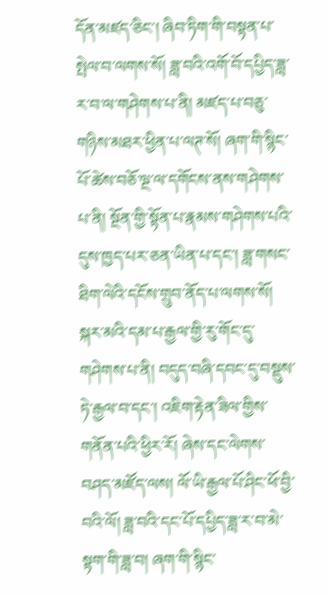དོན་མཛད་ཅིང་། ཞིབ་ཏིག་གི་བསྟན་པ་སྤེལ་བ་ལགས་སོ། ཟླ་བའི་འགོ་བོ་དཔྱིད་ཟླ་ར་བ་ལ་གཤེགས་པ་ནི། མཛད་པ་བཅུ་གཉིས་མཐར་ཕྱིན་པ་ལཊ་སོ། ཞག་གི་སྙིང་པོ་ཚེས་བཅོ་ལྔ་ལ་དགོངས་ནས་གཤེགས་པ་ནི། སྔོན་གྱི་སྟོན་པ་རྣམས་གཤེགས་པའི་དུས་ཁྱད་པར་ཅན་ཡིན་པ་དང་། ཟླ་གསང་ཐིག་ལེའི་དངོས་གྲུབ་ནོད་པ་ལགས་སོ། སྐར་མའི་དམ་པ་རྒྱལ་གྱི་རུ་གོང་དུ་གཤེགས་པ་ནི། བདུད་བཞི་དབང་དུ་བསྡུས་ཏེ་རྒྱལ་བ་དང་། འཇིག་རྟེན་ཟིལ་གྱིས་གནོན་པའི་ཕྱིར་རོ། ཞེས་དང་ལེགས་བཤད་མཛོད་ལས། ལོ་ཡི་རྒྱལ་པོ་ཤིང་ཕོ་བྱི་བའི་ལོ། ཟླ་བའི་དང་པོ་དཔྱིད་ཟླ་ར་བ་མེ་སྟག་གི་ཟླ་བ། ཞག་གི་སྙིང་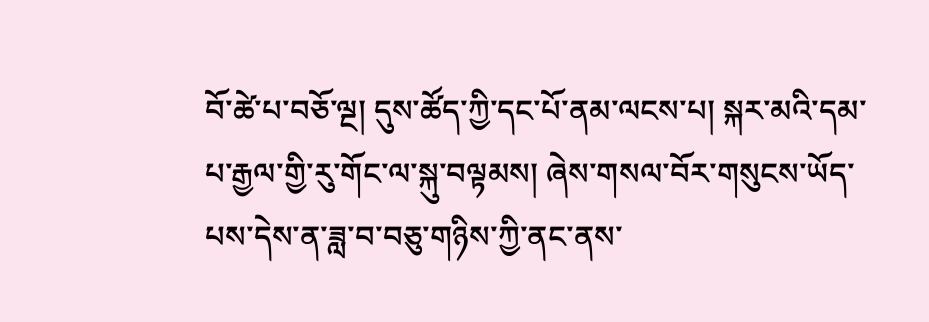བོ་ཚེ་པ་བཅོ་ལྔ། དུས་ཚོད་ཀྱི་དང་པོ་ནམ་ལངས་པ། སྐར་མའི་དམ་པ་རྒྱལ་གྱི་རུ་གོང་ལ་སྐུ་བལྟམས། ཞེས་གསལ་བོར་གསུངས་ཡོད་པས་དེས་ན་ཟླ་བ་བཅུ་གཉིས་ཀྱི་ནང་ནས་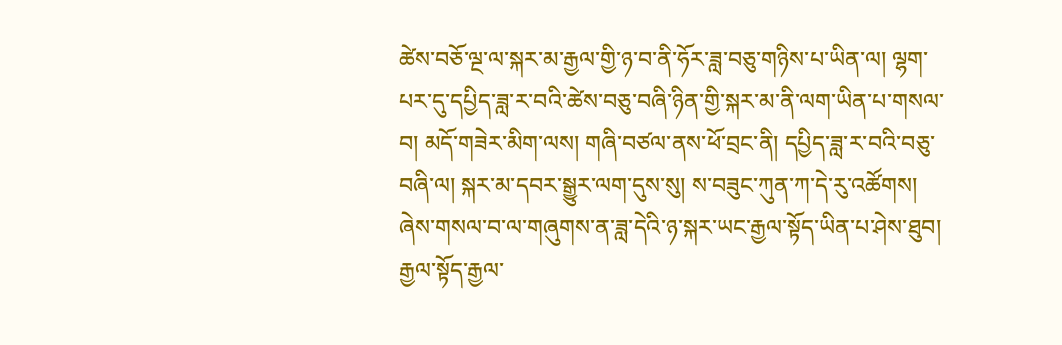ཚེས་བཅོ་ལྔ་ལ་སྐར་མ་རྒྱལ་གྱི་ཉ་བ་ནི་ཧོར་ཟླ་བཅུ་གཉིས་པ་ཡིན་ལ། ལྷག་པར་དུ་དཔྱིད་ཟླ་ར་བའི་ཚེས་བཅུ་བཞི་ཉིན་གྱི་སྐར་མ་ནི་ལག་ཡིན་པ་གསལ་བ། མདོ་གཟེར་མིག་ལས། གཞི་བཙལ་ནས་ཕོ་བྲང་ནི། དཔྱིད་ཟླ་ར་བའི་བཅུ་བཞི་ལ། སྐར་མ་དབར་སྒྱུར་ལག་དུས་སུ། ས་བཟུང་ཀུན་ཀ་དེ་རུ་འཚོགས། ཞེས་གསལ་བ་ལ་གཞུགས་ན་ཟླ་དེའི་ཉ་སྐར་ཡང་རྒྱལ་སྟོད་ཡིན་པ་ཤེས་ཐུབ། རྒྱལ་སྟོད་རྒྱལ་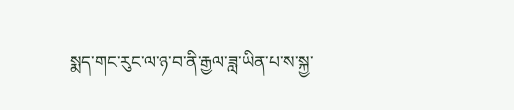སྨད་གང་རུང་ལ་ཉ་བ་ནི་རྒྱལ་ཟླ་ཡིན་པ་ས་སྐྱ་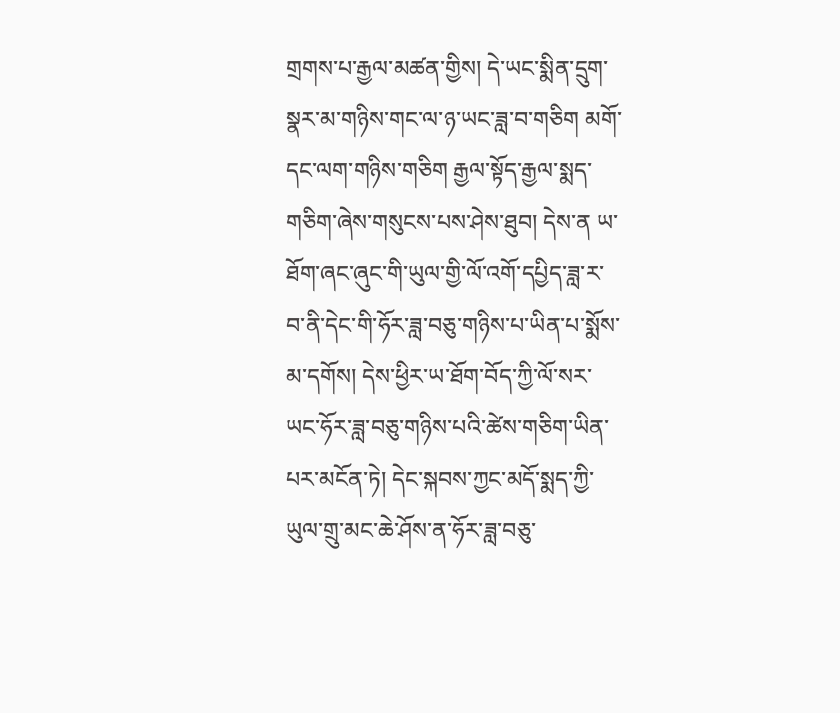གྲགས་པ་རྒྱལ་མཚན་གྱིས། དེ་ཡང་སྨིན་དྲུག་སྣར་མ་གཉིས་གང་ལ་ཉ་ཡང་ཟླ་བ་གཅིག མགོ་དང་ལག་གཉིས་གཅིག རྒྱལ་སྟོད་རྒྱལ་སྨད་གཅིག་ཞེས་གསུངས་པས་ཤེས་ཐུབ། དེས་ན ཡ་ཐོག་ཞང་ཞུང་གི་ཡུལ་གྱི་ལོ་འགོ་དཔྱིད་ཟླ་ར་བ་ནི་དེང་གི་ཧོར་ཟླ་བཅུ་གཉིས་པ་ཡིན་པ་སྨོས་མ་དགོས། དེས་ཕྱིར་ཡ་ཐོག་བོད་ཀྱི་ལོ་སར་ཡང་ཧོར་ཟླ་བཅུ་གཉིས་པའི་ཚེས་གཅིག་ཡིན་པར་མངོན་ཏེ། དེང་སྐབས་ཀྱང་མདོ་སྨད་ཀྱི་ཡུལ་གྲུ་མང་ཆེ་ཤོས་ན་ཧོར་ཟླ་བཅུ་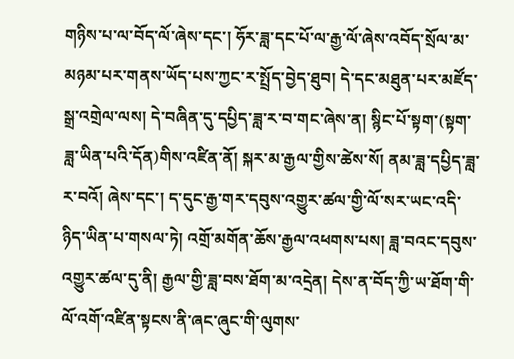གཉིས་པ་ལ་བོད་ལོ་ཞེས་དང་། ཧོར་ཟླ་དང་པོ་ལ་རྒྱ་ལོ་ཞེས་འབོད་སྲོལ་མ་མཉམ་པར་གནས་ཡོད་པས་ཀྱང་ར་སྤྲོད་བྱེད་ཐུབ། དེ་དང་མཐུན་པར་མཛོད་སྒྲ་འགྲེལ་ལས། དེ་བཞིན་དུ་དཔྱིད་ཟླ་ར་བ་གང་ཞེས་ན། སྙིང་པོ་སྟག་(སྟག་ཟླ་ཡིན་པའི་དོན)གིས་འཛིན་ནོ། སྐར་མ་རྒྱལ་གྱིས་ཚེས་སོ། ནམ་ཟླ་དཔྱིད་ཟླ་ར་བའོ། ཞེས་དང་། ད་དུང་རྒྱ་གར་དབུས་འགྱུར་ཚལ་གྱི་ལོ་སར་ཡང་འདི་ཉིད་ཡིན་པ་གསལ་ཏེ། འགྲོ་མགོན་ཆོས་རྒྱལ་འཕགས་པས། ཟླ་བའང་དབུས་འགྱུར་ཚལ་དུ་ནི། རྒྱལ་གྱི་ཟླ་བས་ཐོག་མ་འདྲེན། དེས་ན་བོད་ཀྱི་ཡ་ཐོག་གི་ལོ་འགོ་འཛིན་སྟངས་ནི་ཞང་ཞུང་གི་ལུགས་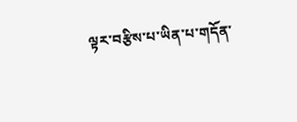ལྟར་བརྩིས་པ་ཡིན་པ་གདོན་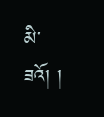མི་ཟའོ། །